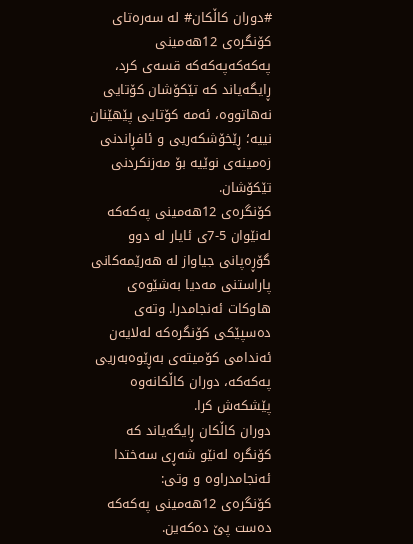#دوران کاڵکان# لە سەرەتای کۆنگرەی 12هەمینی
پەکەکەپەکەکە قسەی کرد، ڕایگەیاند کە تێکۆشان کۆتایی نەهاتووە، ئەمە کۆتایی پێهێنان نییە؛ ڕێخۆشکەریی و ئافڕاندنی زەمینەی نوێیە بۆ مەزنکردنی تێکۆشان.
کۆنگرەی 12هەمینی پەکەکە لەنێوان 5-7ی ئایار لە دوو گۆڕەپانی جیاواز لە هەرێمەکانی پاراستنی مەدیا بەشێوەی هاوکات ئەنجامدرا. وتەی دەسپێکی کۆنگرەکە لەلایەن ئەندامی کۆمیتەی بەڕێوەبەریی پەکەکە، دوران کاڵکانەوە پێشکەش کرا.
دوران کاڵکان ڕایگەیاند کە کۆنگرە لەنێو شەڕی سەختدا ئەنجامدراوە و وتی:
کۆنگرەی 12هەمینی پەکەکە دەست پێ دەکەین.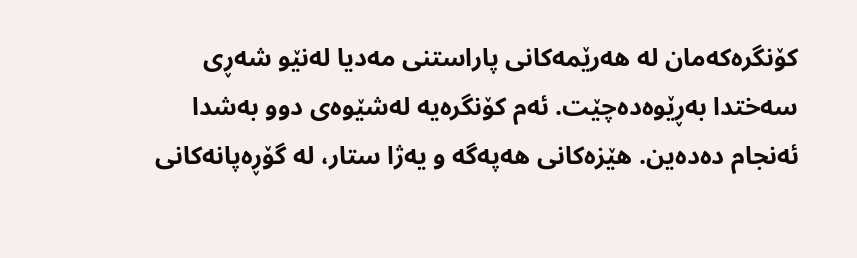کۆنگرەکەمان لە هەرێمەکانی پاراستنی مەدیا لەنێو شەڕی سەختدا بەڕێوەدەچێت. ئەم کۆنگرەیە لەشێوەی دوو بەشدا ئەنجام دەدەین. هێزەکانی هەپەگە و یەژا ستار، لە گۆڕەپانەکانی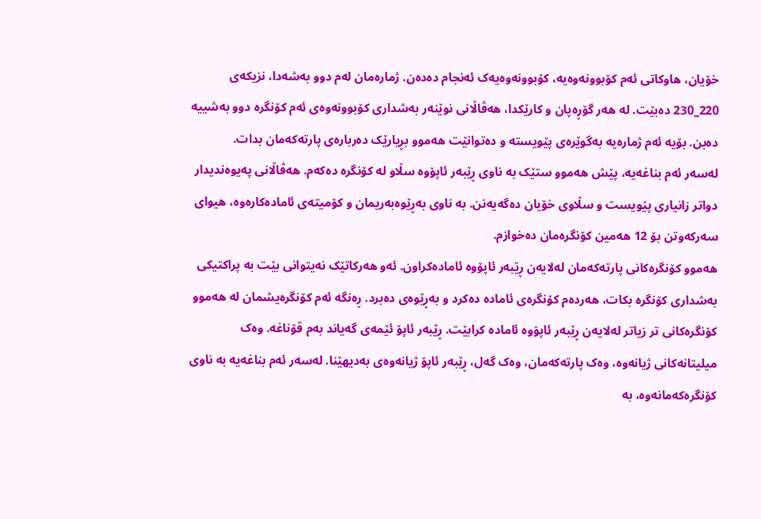خۆیان، هاوکاتی ئەم کۆبوونەوەیە، کۆبوونەوەیەک ئەنجام دەدەن. ژمارەمان لەم دوو بەشەدا، نزیکەی 220_230 دەبێت. لە هەر گۆڕەپان و کارێکدا، هەڤاڵانی نوێنەر بەشداری کۆبوونەوەی ئەم کۆنگرە دوو بەشییە دەبن. بۆیە ئەم ژمارەیە بەگوێرەی پێویستە و دەتوانێت هەموو بڕیارێک دەربارەی پارتەکەمان بدات.
لەسەر ئەم بناغەیە، پێش هەموو ستێک بە ناوی ڕێبەر ئاپۆوە سڵاو لە کۆنگرە دەکەم. هەڤاڵانی پەیوەندیدار دواتر زانیاری پێویست و سڵاوی خۆیان دەگەیەنن. بە ناوی بەڕێوەبەریمان و کۆمیتەی ئامادەکارەوە، هیوای سەرکەوتن بۆ 12 هەمین کۆنگرەمان دەخوازم.
هەموو کۆنگرەکانی پارتەکەمان لەلایەن ڕێبەر ئاپۆوە ئامادەکراون. ئەو هەرکاتێک نەیتوانی بێت بە پراکتیکی بەشداری کۆنگرە بکات، هەردەم کۆنگرەی ئامادە دەکرد و بەڕێوەی دەبرد. ڕەنگە ئەم کۆنگرەیشمان لە هەموو کۆنگرەکانی تر زیاتر لەلایەن ڕێبەر ئاپۆوە ئامادە کرابێت. ڕێبەر ئاپۆ ئێمەی گەیاند بەم قۆناغە. وەک میلیتانەکانی ژیانەوە، وەک پارتەکەمان، وەک گەل، ڕێبەر ئاپۆ ژیانەوەی بەدیهێنا. لەسەر ئەم بناغەیە بە ناوی کۆنگرەکەمانەوە، بە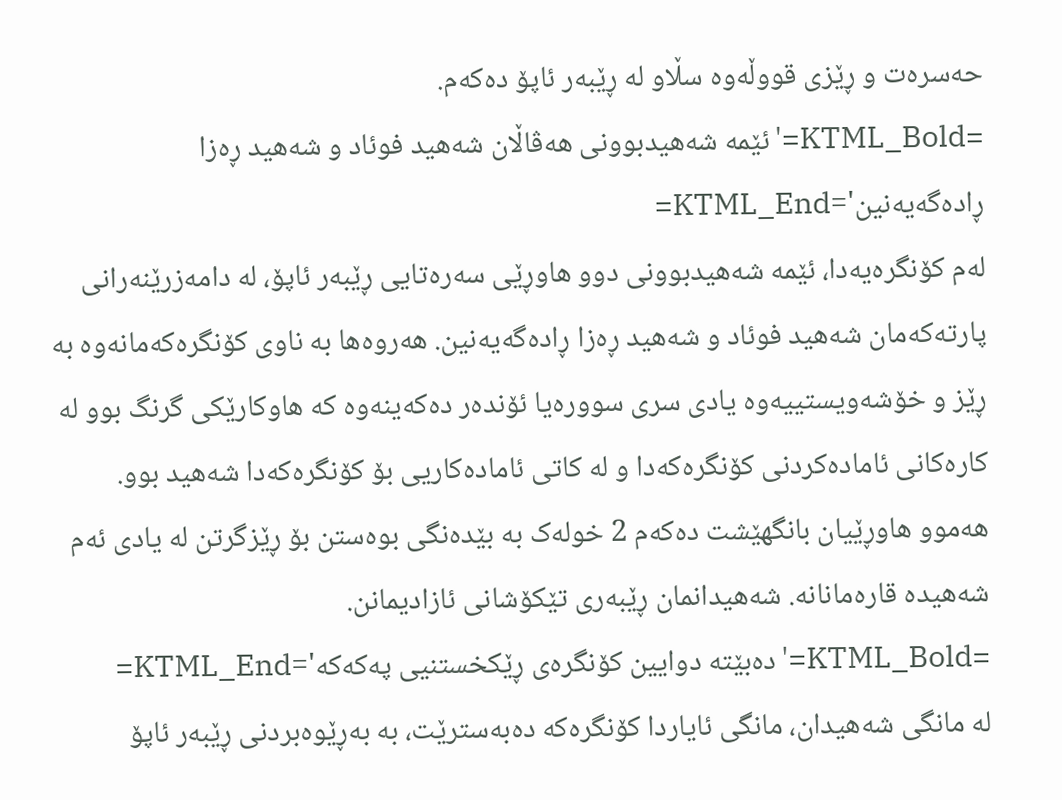حەسرەت و ڕێزی قووڵەوە سڵاو لە ڕێبەر ئاپۆ دەکەم.
=KTML_Bold='ئێمە شەهیدبوونی هەڤاڵان شەهید فوئاد و شەهید ڕەزا ڕادەگەیەنین'=KTML_End=
لەم کۆنگرەیەدا، ئێمە شەهیدبوونی دوو هاوڕێی سەرەتایی ڕێبەر ئاپۆ، لە دامەزرێنەرانی پارتەکەمان شەهید فوئاد و شەهید ڕەزا ڕادەگەیەنین. هەروەها بە ناوی کۆنگرەکەمانەوە بە ڕێز و خۆشەویستییەوە یادی سری سوورەیا ئۆندەر دەکەینەوە کە هاوکارێکی گرنگ بوو لە کارەکانی ئامادەکردنی کۆنگرەکەدا و لە کاتی ئامادەکاریی بۆ کۆنگرەکەدا شەهید بوو.
هەموو هاوڕێیان بانگهێشت دەکەم 2 خولەک بە بێدەنگی بوەستن بۆ ڕێزگرتن لە یادی ئەم شەهیدە قارەمانانە. شەهیدانمان ڕێبەری تێکۆشانی ئازادیمانن.
=KTML_Bold='دەبێتە دوایین کۆنگرەی ڕێکخستنیی پەکەکە'=KTML_End=
لە مانگی شەهیدان، مانگی ئایاردا کۆنگرەکە دەبەسترێت، بە بەڕێوەبردنی ڕێبەر ئاپۆ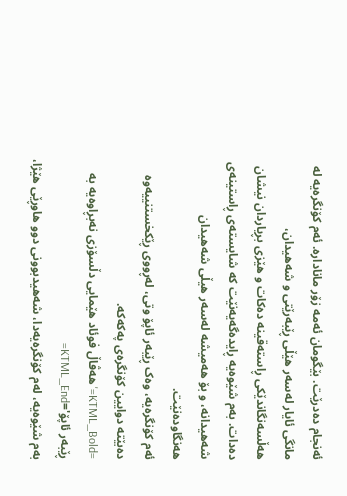ئەنجام دەدرێت. بێگومان ئەمە زۆر مانادارە. ئەم کۆنگرەیە لە مانگی ئایار لەسەر هێڵی ڕێبەرێتی و شەهیدان، هەڵسەنگاندێکی ڕاستەقینە دەکات و هێزی بڕیاردان نیشان دەدات. بەم شێوەیە ڕایدەگەیەنێت کە شایستەی ڕاستینەی شەهیدانە، و بۆ هەمیشە لەسەر هیڵی شەهیدان هەنگاودەنێت.
ئەم کۆنگرەیە، وەک ڕێبەر ئاپۆ وتی، لەڕووی ڕێکخستنییەوە دەبێتە دوایین کۆنگرەی پەکەکە.
=KTML_Bold='هەڤاڵ فوئاد هێمایی دڵسۆزی نەبڕاوەیە بە ڕێبەر ئاپۆ'=KTML_End=
بەم شێوەیە، لەم کۆنگرەیەدا، شەهیدبوونی دوو هاوڕێی هێژا،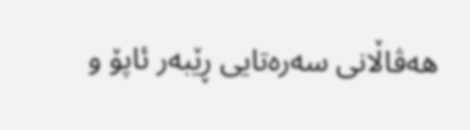هەڤاڵانی سەرەتایی ڕێبەر ئاپۆ و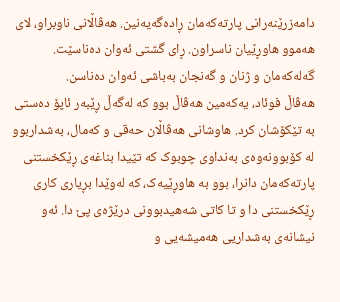دامەزرێنەرانی پارتەکەمان ڕادەگەیەنین. هەڤاڵانی ناوبراو، لای هەموو هاوڕێیان ناسراون. ڕای گشتی ئەوان دەناسێت. گەلەکەمان و ژنان و گەنجان بەباشی ئەوان دەناسن.
هەڤاڵ فوئاد، یەکەمین هەڤاڵ بوو کە لەگەڵ ڕێبەر ئاپۆ دەستی بە تێکۆشان کرد. هاوشانی هەڤاڵان حەقی و کەمال، بەشداربوو لە کۆبوونەوەی بەنداوی چوبوک کە تێیدا بناغەی ڕێکخستنی پارتەکەمان دانرا، بوو بە هاوڕێیەک، کە لەوێدا بڕیاری کاری ڕێکخستنی دا و تا کاتی شەهیدبوونی درێژەی پێ دا. ئەو نیشانەی بەشداریی هەمیشەیی و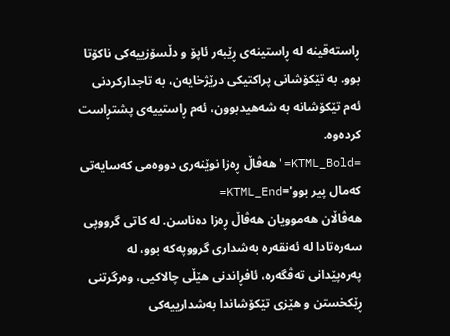ڕاستەقینە لە ڕاستینەی ڕێبەر ئاپۆ و دڵسۆزییەکی ناکۆتا بوو. بە تێکۆشانی پراکتیکی درێژخایەن، بە تاجدارکردنی ئەم تێکۆشانە بە شەهیدبوون، ئەم ڕاستییەی پشتڕاست کردەوە.
=KTML_Bold='هەڤاڵ ڕەزا نوێنەری دووەمی کەسایەتی کەمال پیر بوو'=KTML_End=
هەڤاڵان هەموویان هەڤاڵ ڕەزا دەناسن. لە کاتی گرووپی سەرەتادا لە ئەنقەرە بەشداری گرووپەکە بوو، لە پەرەپێدانی تەڤگەرە، ئافڕاندنی هێڵی چالاکیی، وەرگرتنی ڕێکخستن و هێزی تێکۆشاندا بەشدارییەکی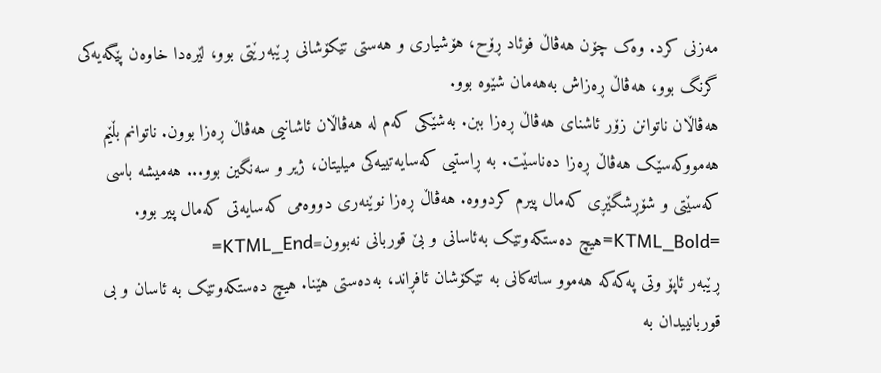مەزنی کرد. وەک چۆن هەڤاڵ فوئاد ڕۆح، هۆشیاری و هەستی تێکۆشانی ڕێبەرێتی بوو، لێرەدا خاوەن پێگەیەکی گرنگ بوو، هەڤاڵ ڕەزاش بەهەمان شێوە بوو.
هەڤاڵان ناتوانن زۆر ئاشنای هەڤاڵ ڕەزا ببن. بەشێکی کەم لە هەڤاڵان ئاشانیی هەڤاڵ ڕەزا بوون. ناتوانم بڵێم هەمووکەسێک هەڤاڵ ڕەزا دەناسێت. بە ڕاستیی کەسایەتییەکی میلیتان، ژیر و سەنگین بوو... هەمیشە باسی کەسێتی و شۆڕشگێڕی کەمال پیرم کردووە. هەڤاڵ ڕەزا نوێنەری دووەمی کەسایەتی کەمال پیر بوو.
=KTML_Bold=هیچ دەستکەوتێک بەئاسانی و بێ قوربانی نەبوون=KTML_End=
ڕێبەر ئاپۆ وتی پەکەکە هەموو ساتەکانی بە تێکۆشان ئافڕاند، بەدەستی هێنا. هیچ دەستکەوتێک بە ئاسان و بی قوربانییدان بە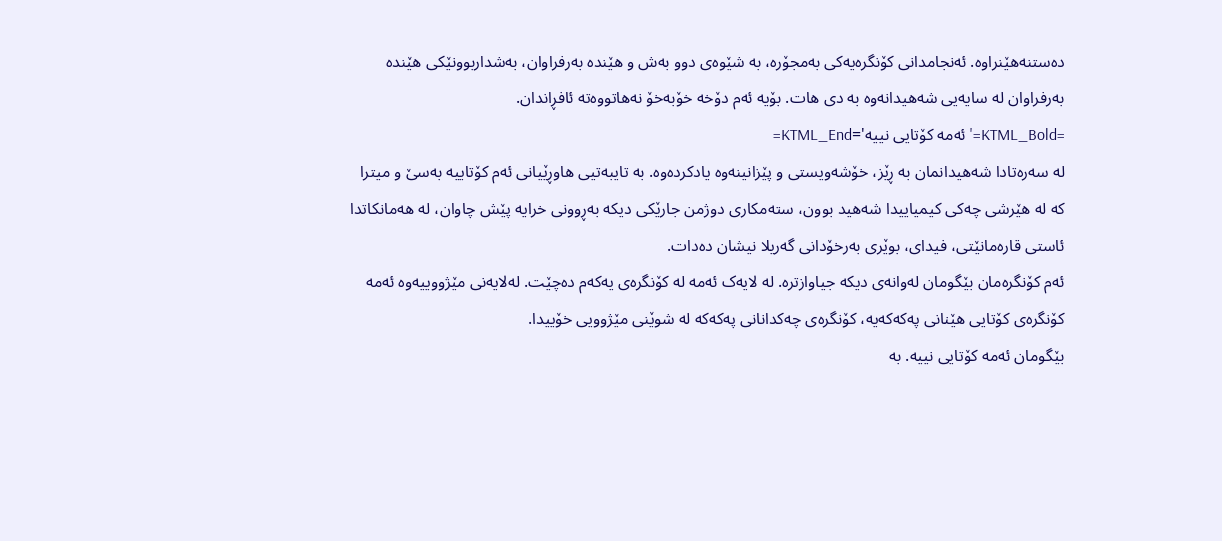دەستنەهێنراوە. ئەنجامدانی کۆنگرەیەکی بەمجۆرە، بە شێوەی دوو بەش و هێندە بەرفراوان، بەشداربوونێکی هێندە بەرفراوان لە سایەیی شەهیدانەوە بە دی هات. بۆیە ئەم دۆخە خۆبەخۆ نەهاتووەتە ئافڕاندان.
=KTML_Bold='ئەمە کۆتایی نییە'=KTML_End=
لە سەرەتادا شەهیدانمان بە ڕێز، خۆشەویستی و پێزانینەوە یادکردەوە. بە تایبەتیی هاوڕێیانی ئەم کۆتاییە بەسێ و میترا کە لە هێرشی چەکی کیمیاییدا شەهید بوون، ستەمکاری دوژمن جارێکی دیکە بەڕوونی خرایە پێش چاوان، لە هەمانکاتدا ئاستی قارەمانێتی، فیدای، بوێری بەرخۆدانی گەریلا نیشان دەدات.
ئەم کۆنگرەمان بێگومان لەوانەی دیکە جیاوازترە. لە لایەک ئەمە لە کۆنگرەی یەکەم دەچێت. لەلایەنی مێژووییەوە ئەمە کۆنگرەی کۆتایی هێنانی پەکەکەیە، کۆنگرەی چەکدانانی پەکەکە لە شوێنی مێژوویی خۆییدا.
بێگومان ئەمە کۆتایی نییە. بە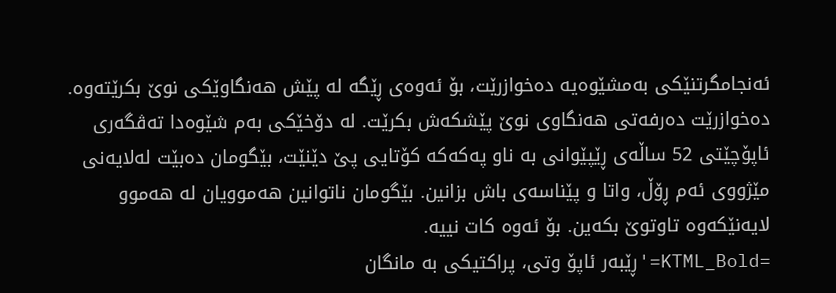ئەنجامگرتنێکی بەمشێوەیە دەخوازرێت، بۆ ئەوەی ڕێگە لە پێش هەنگاوێکی نوێ بکرێتەوە. دەخوازرێت دەرفەتی هەنگاوی نوێ پێشکەش بکرێت. لە دۆخێکی بەم شێوەدا تەڤگەری ئاپۆچێتی 52 ساڵەی ڕێپێوانی بە ناو پەکەکە کۆتایی پێ دێنێت، بێگومان دەبێت لەلایەنی مێژووی ئەم ڕۆڵ، واتا و پێناسەی باش بزانین. بێگومان ناتوانین هەموویان لە هەموو لایەنێکەوە تاوتوێ بکەین. بۆ ئەوە کات نییە.
=KTML_Bold='ڕێبەر ئاپۆ وتی، پراکتیکی بە مانگان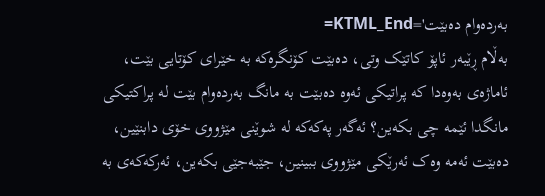بەردەوام دەبێت'=KTML_End=
بەڵام ڕێبەر ئاپۆ کاتێک وتی، دەبێت کۆنگرەکە بە خێرای کۆتایی بێت، ئاماژەی بەوەدا کە پراتیکی ئەوە دەبێت بە مانگ بەردەوام بێت لە پراکتیکی مانگدا ئێمە چی بکەین؟ ئەگەر پەکەکە لە شوێنی مێژووی خۆی دابنێین، دەبێت ئەمە وەک ئەرێکی مێژووی ببینین، جێبەجێی بکەین، ئەرکەکەی بە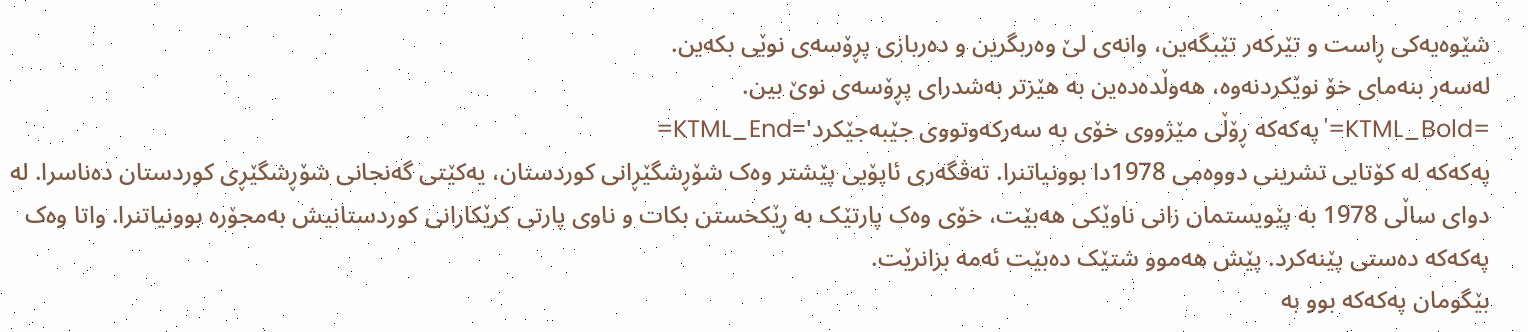شێوەیەکی ڕاست و تێرکەر تێبگەین، وانەی لێ وەربگرین و دەربازی پڕۆسەی نوێی بکەین.
لەسەر بنەمای خۆ نوێکردنەوە، هەوڵدەدەین بە هێزتر بەشدرای پڕۆسەی نوێ بین.
=KTML_Bold='پەکەکە ڕۆڵی مێژووی خۆی بە سەرکەوتووی جێبەجێکرد'=KTML_End=
پەکەکە لە کۆتایی تشرینی دووەمی 1978دا بوونیاتنرا. تەڤگەری ئاپۆیی پێشتر وەک شۆڕشگێڕانی کوردستان، یەکێتی گەنجانی شۆڕشگێڕی کوردستان دەناسرا. لە دوای ساڵی 1978 بە پێویستمان زانی ناوێکی هەبێت، خۆی وەک پارتێک بە ڕێکخستن بکات و ناوی پارتی کرێکارانی کوردستانیش بەمجۆرە بوونیاتنرا. واتا وەک پەکەکە دەستی پێنەکرد. پێش هەموو شتێک دەبێت ئەمە بزانرێت.
بێگومان پەکەکە بوو بە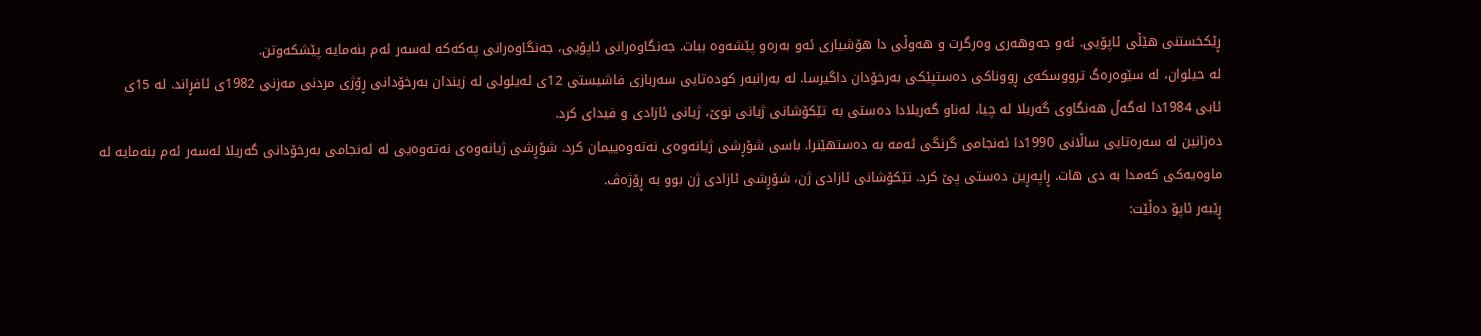ڕێکخستنی هێڵی ئاپۆیی. ئەو جەوهەری وەرگرت و هەوڵی دا هۆشیاری ئەو بەرەو پێشەوە ببات. جەنگاوەرانی ئاپۆیی، جەنگاوەرانی پەکەکە لەسەر ئەم بنەمایە پێشکەوتن.
لە حیلوان، لە سێوەرەگ ترووسکەی ڕووناکی دەستپێکی بەرخۆدان داگیرسا. لە بەرانبەر کودەتایی سەربازی فاشیستی 12ی ئەیلولی لە زیندان بەرخۆدانی ڕۆژی مردنی مەزنی 1982ی ئافڕاند. لە 15ی ئابی 1984دا لەگەڵ هەنگاوی گەریلا لە چیا، لەناو گەریلادا دەستی بە تێکۆشانی ژیانی نوێ، ژیانی ئازادی و فیدای کرد.
دەزانین لە سەرەتایی ساڵانی 1990دا ئەنجامی گرنگی ئەمە بە دەستهێنرا. باسی شۆڕشی ژیانەوەی نەتەوەییمان کرد. شۆڕشی ژیانەوەی نەتەوەیی لە ئەنجامی بەرخۆدانی گەریلا لەسەر ئەم بنەمایە لە ماوەیەکی کەمدا بە دی هات. ڕاپەڕین دەستی پێ کرد. تێکۆشانی ئازادی ژن، شۆڕشی ئازادی ژن بوو بە ڕۆژەڤ.
ڕێبەر ئاپۆ دەڵێت: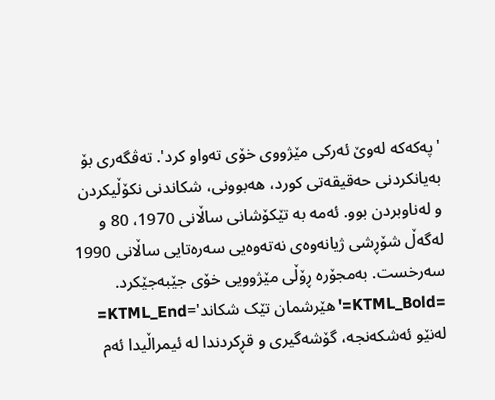'پەکەکە لەوێ ئەرکی مێژووی خۆی تەواو کرد'. تەڤگەری بۆ بەیانکردنی حەقیقەتی کورد، هەبوونی، شکاندنی نکۆڵیکردن و لەناوبردن بوو. ئەمە بە تێکۆشانی ساڵانی 1970، 80 و لەگەڵ شۆڕشی ژیانەوەی نەتەوەیی سەرەتایی ساڵانی 1990 سەرخست. بەمجۆرە ڕۆڵی مێژوویی خۆی جێبەجێکرد.
=KTML_Bold='هێرشمان تێک شکاند'=KTML_End=
لەنێو ئەشکەنجە، گۆشەگیری و قڕکردندا لە ئیمراڵیدا ئەم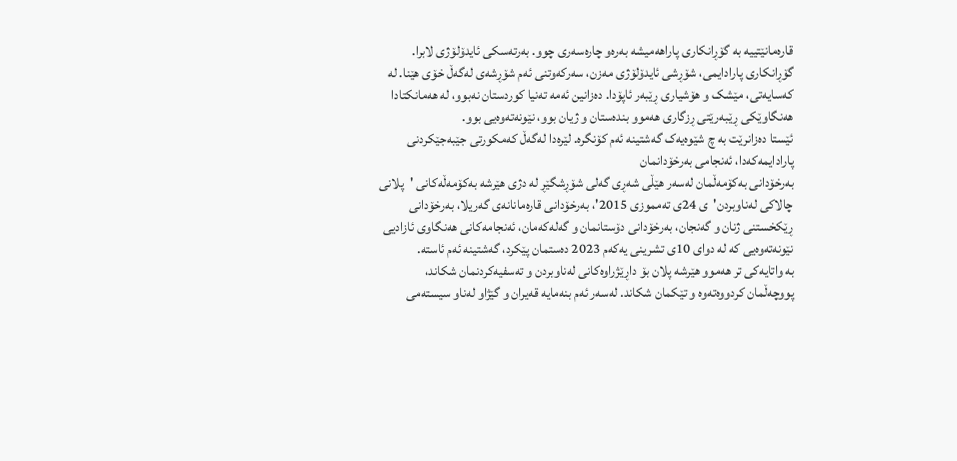قارەمانێتییە بە گۆڕانکاری پاراهەمیشە بەرەو چارەسەری چوو. بەرتەسکی ئایدۆلۆژی لابرا. گۆڕانکاری پارادایمی، شۆڕشی ئایدۆلۆژی مەزن، سەرکەوتنی ئەم شۆڕشەی لەگەڵ خۆی هێنا. لە کەسایەتی، مێشک و هۆشیاری ڕێبەر ئاپۆدا. دەزانین ئەمە تەنیا کوردستان نەبوو، لە هەمانکتادا هەنگاوێکی ڕێبەرێتی ڕزگاری هەموو بندەستان و ژیان بوو، نێونەتەوەیی بوو.
ئێستا دەزانرێت بە چ شێوەیەک گەشتینە ئەم کۆنگرە. لێرەدا لەگەڵ کەمکورتی جێبەجێکردنی پارادایمەکەدا، ئەنجامی بەرخۆدانمان
بەرخۆدانی بەکۆمەڵمان لەسەر هێڵی شەڕی گەلی شۆڕشگێڕ لە دژی هێرشە بەکۆمەڵەکانی 'پلانی چالاکی لەناوبردن'ی 24ی تەمموزی 2015'، بەرخۆدانی قارەمانانەی گەریلا، بەرخۆدانی ڕێکخستنی ژنان و گەنجان، بەرخۆدانی دۆستانمان و گەلەکەمان، ئەنجامەکانی هەنگاوی ئازادیی نێونەتەوەیی کە لە دوای 10ی تشرینی یەکەم 2023 دەستمان پێکرد، گەشتینە ئەم ئاستە.
بە واتایەکی تر هەموو هێرشە پلان بۆ داڕێژراوەکانی لەناوبردن و تەسفیەکردنمان شکاند، پووچەڵمان کردووەتەوە و تێکمان شکاند. لەسەر ئەم بنەمایە قەیران و گێژاو لەناو سیستەمی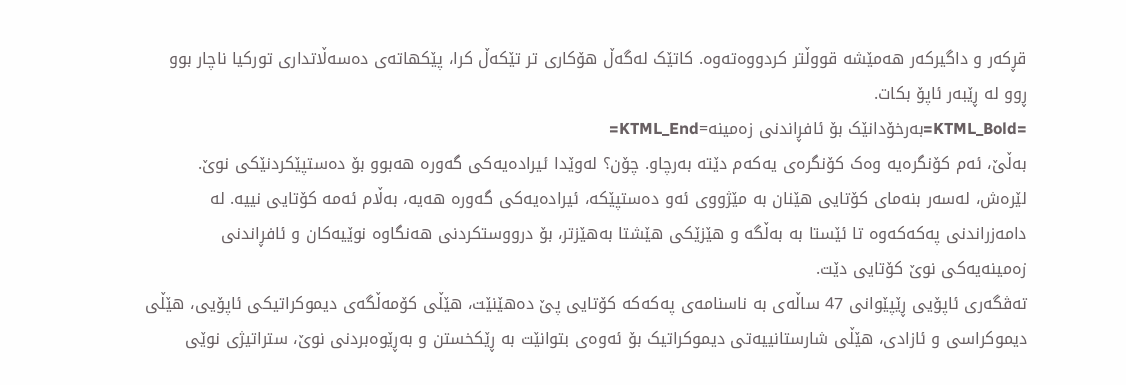قڕکەر و داگیرکەر هەمێشە قووڵتر کردووەتەوە. کاتێک لەگەڵ هۆکاری تر تێکەڵ کرا، پێکهاتەی دەسەڵاتداری تورکیا ناچار بوو ڕوو لە ڕێبەر ئاپۆ بکات.
=KTML_Bold=بەرخۆدانێک بۆ ئافڕاندنی زەمینە=KTML_End=
بەڵێ، ئەم کۆنگرەیە وەک کۆنگرەی یەکەم دێتە بەرچاو. چۆن؟ لەوێدا ئیرادەیەکی گەورە هەبوو بۆ دەستپێکردنێکی نوێ. لێرەش، لەسەر بنەمای کۆتایی هێنان بە مێژووی ئەو دەستپێکە، ئیرادەیەکی گەورە هەیە، بەڵام ئەمە کۆتایی نییە. لە دامەزراندنی پەکەکەوە تا ئێستا بە بەڵگە و هێزێکی هێشتا بەهێزتر، بۆ درووستکردنی هەنگاوە نوێیەکان و ئافڕاندنی زەمینەیەکی نوێ کۆتایی دێت.
تەڤگەری ئاپۆیی ڕێپێوانی 47 ساڵەی بە ناسنامەی پەکەکە کۆتایی پێ دەهێنێت، هێڵی کۆمەڵگەی دیموکراتیکی ئاپۆیی، هێڵی دیموکراسی و ئازادی، هێڵی شارستانییەتی دیموکراتیک بۆ ئەوەی بتوانێت بە ڕێکخستن و بەڕێوەبردنی نوێ، ستراتیژی نوێی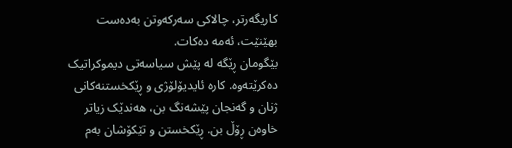کاریگەرتر، چالاکی سەرکەوتن بەدەست بهێنێت، ئەمە دەکات.
بێگومان ڕێگە لە پێش سیاسەتی دیموکراتیک دەکرێتەوە. کارە ئایدیۆلۆژی و ڕێکخستنەکانی ژنان و گەنجان پێشەنگ بن، هەندێک زیاتر خاوەن ڕۆڵ بن. ڕێکخستن و تێکۆشان بەم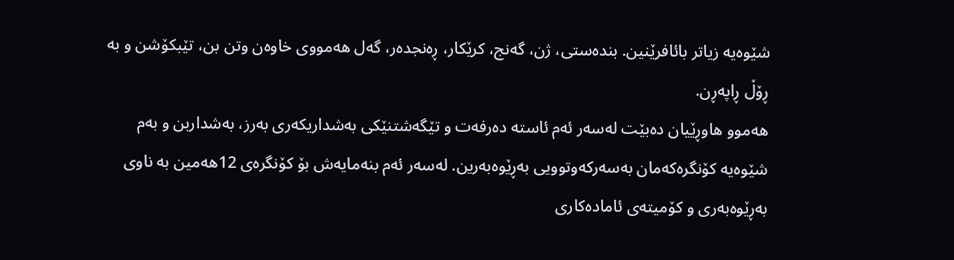شێوەیە زیاتر بائافرێنین. بندەستی، ژن، گەنج، کرێکار، ڕەنجدەر، گەل هەمووی خاوەن وتن بن، تێبکۆشن و بە ڕۆڵ ڕاپەڕن.
هەموو هاوڕێیان دەبێت لەسەر ئەم ئاستە دەرفەت و تێگەشتنێکی بەشداریکەری بەرز، بەشداربن و بەم شێوەیە کۆنگرەکەمان بەسەرکەوتوویی بەڕێوەبەرین. لەسەر ئەم بنەمایەش بۆ کۆنگرەی 12هەمین بە ناوی بەڕێوەبەری و کۆمیتەی ئامادەکاری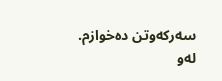سەرکەوتن دەخوازم. لەو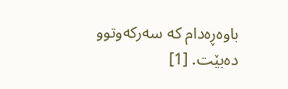باوەڕەدام کە سەرکەوتوو دەبێت. [1]